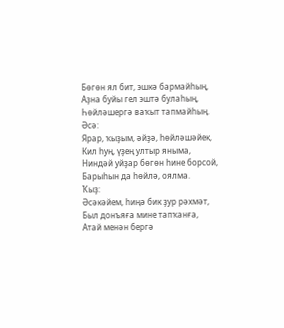Бөгөн ял бит, эшкә бармайһың,
Аҙна буйы гел эштә булаһың,
Һөйләшергә ваҡыт тапмайһың.
Әсә:
Ярар, ҡыҙым, әйҙә, һөйләшәйек,
Кил һуң, үҙең ултыр яныма,
Ниндәй уйҙар бөгөн һине борсой,
Барыһын да һөйлә, оялма.
Ҡыҙ:
Әсәкәйем, һиңә бик ҙур рәхмәт,
Был донъяға мине тапҡанға,
Атай менән бергә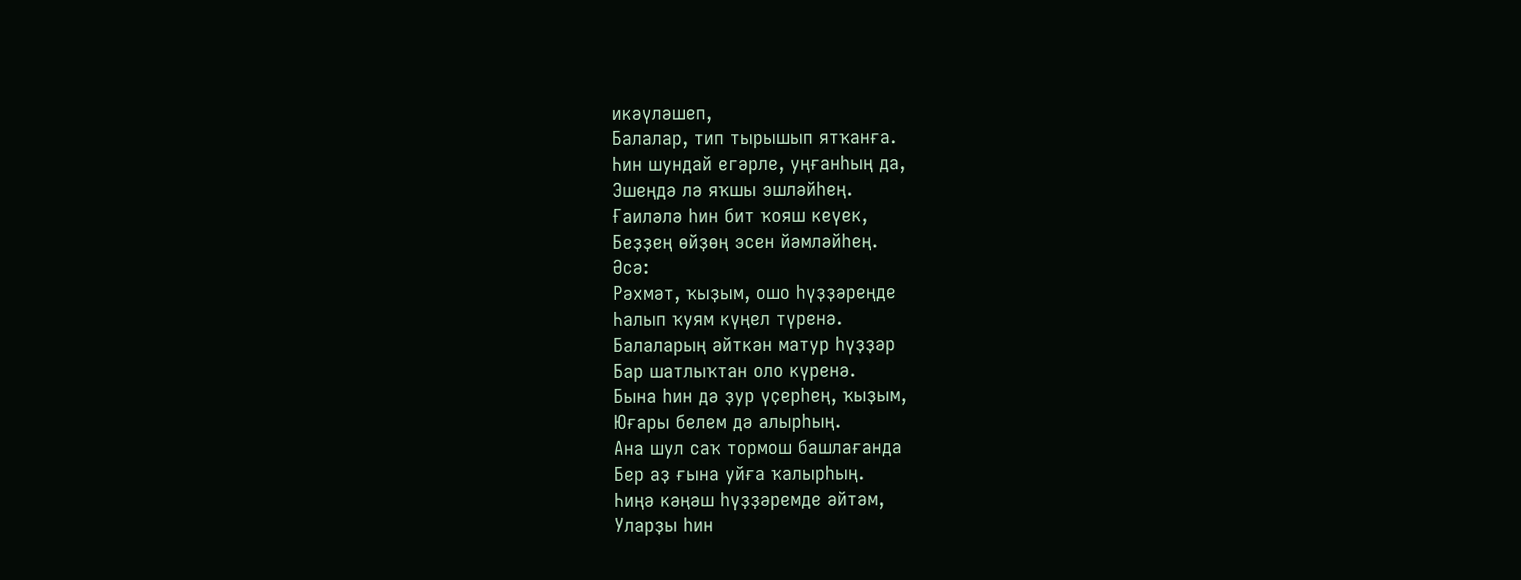икәүләшеп,
Балалар, тип тырышып ятҡанға.
Һин шундай егәрле, уңғанһың да,
Эшеңдә лә яҡшы эшләйһең.
Ғаиләлә һин бит ҡояш кеүек,
Беҙҙең өйҙөң эсен йәмләйһең.
Әсә:
Рәхмәт, ҡыҙым, ошо һүҙҙәреңде
Һалып ҡуям күңел түренә.
Балаларың әйткән матур һүҙҙәр
Бар шатлыҡтан оло күренә.
Бына һин дә ҙур үҫерһең, ҡыҙым,
Юғары белем дә алырһың.
Ана шул саҡ тормош башлағанда
Бер аҙ ғына уйға ҡалырһың.
Һиңә кәңәш һүҙҙәремде әйтәм,
Уларҙы һин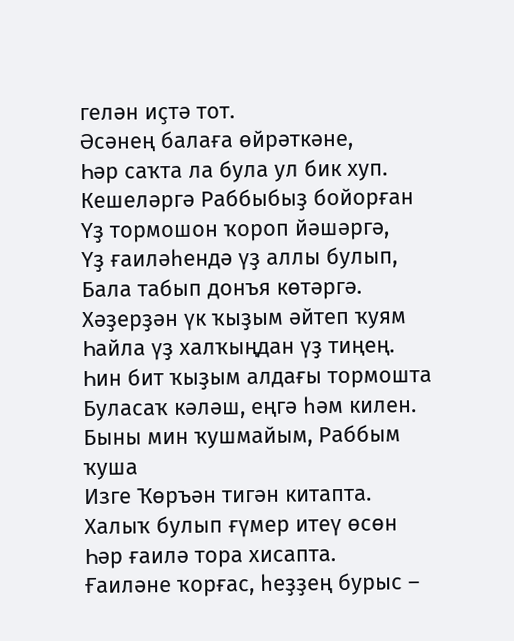гелән иҫтә тот.
Әсәнең балаға өйрәткәне,
Һәр саҡта ла була ул бик хуп.
Кешеләргә Раббыбыҙ бойорған
Үҙ тормошон ҡороп йәшәргә,
Үҙ ғаиләһендә үҙ аллы булып,
Бала табып донъя көтәргә.
Хәҙерҙән үк ҡыҙым әйтеп ҡуям
Һайла үҙ халҡыңдан үҙ тиңең.
Һин бит ҡыҙым алдағы тормошта
Буласаҡ кәләш, еңгә һәм килен.
Быны мин ҡушмайым, Раббым ҡуша
Изге Ҡөръән тигән китапта.
Халыҡ булып ғүмер итеү өсөн
Һәр ғаилә тора хисапта.
Ғаиләне ҡорғас, һеҙҙең бурыс –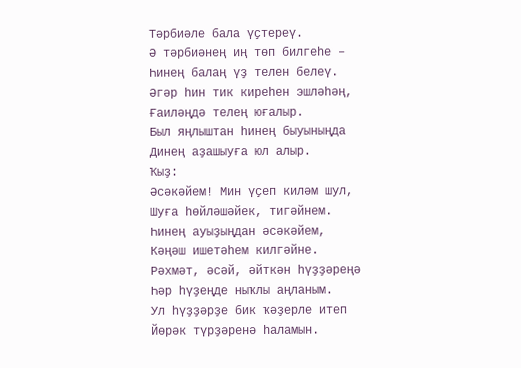Тәрбиәле бала үҫтереү.
Ә тәрбиәнең иң төп билгеһе –
Һинең балаң үҙ телен белеү.
Әгәр һин тик киреһен эшләһәң,
Ғаиләңдә телең юғалыр.
Был яңлыштан һинең быуыныңда
Динең аҙашыуға юл алыр.
Ҡыҙ:
Әсәкәйем! Мин үҫеп киләм шул,
Шуға һөйләшәйек, тигәйнем.
Һинең ауыҙыңдан әсәкәйем,
Кәңәш ишетәһем килгәйне.
Рәхмәт, әсәй, әйткән һүҙҙәреңә
Һәр һүҙеңде ныҡлы аңланым.
Ул һүҙҙәрҙе бик ҡәҙерле итеп
Йөрәк түрҙәренә һаламын.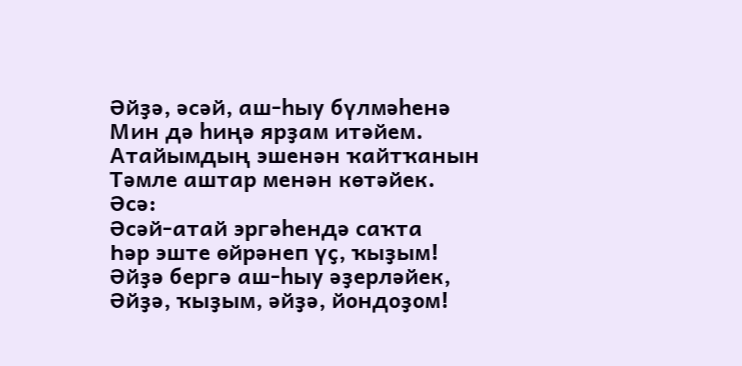Әйҙә, әсәй, аш-һыу бүлмәһенә
Мин дә һиңә ярҙам итәйем.
Атайымдың эшенән ҡайтҡанын
Тәмле аштар менән көтәйек.
Әсә:
Әсәй-атай эргәһендә саҡта
Һәр эште өйрәнеп үҫ, ҡыҙым!
Әйҙә бергә аш-һыу әҙерләйек,
Әйҙә, ҡыҙым, әйҙә, йондоҙом!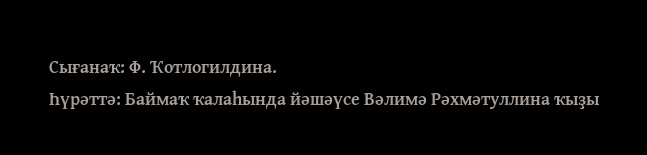Сығанаҡ: Ф. Ҡотлогилдина.
Һүрәттә: Баймаҡ ҡалаһында йәшәүсе Вәлимә Рәхмәтуллина ҡыҙы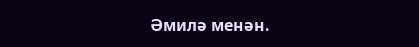Әмилә менән.